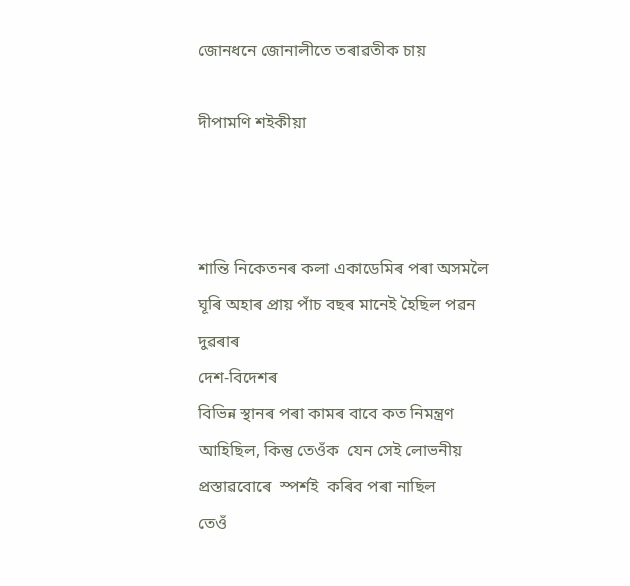জোনধনে জোনালীতে তৰাৱতীক চায়

দীপামণি শইকীয়া



শান্তি নিকেতনৰ কলা একাডেমি‍ৰ পৰা অসমলৈ
ঘূৰি অহাৰ প্ৰায় পাঁচ বছৰ মানেই হৈছিল পৱন দুৱৰাৰ
দেশ-বিদেশৰ
বিভিন্ন স্থানৰ পৰা কামৰ বাবে কত নিমন্ত্ৰণ আহিছিল, কিন্তু তেওঁক  যেন সেই লোভনীয় প্ৰস্তাৱবোৰে  স্পৰ্শই  কৰিব পৰা নাছিল
তেওঁ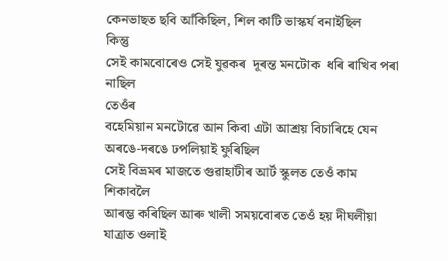কেনভাছত ছবি আঁকিছিল, শিল কাটি ভাস্কৰ্য বনাইছিল
কিন্তু
সেই কামবোৰেও সেই যুৱকৰ  দূৰন্ত মনটোক  ধৰি ৰাখিব পৰা নাছিল
তেওঁৰ
বহেমিয়ান মনটোৱে আন কিবা এটা আশ্ৰয় বিচাৰিহে যেন অৰঙে-দৰঙে ঢপলিয়াই ফুৰিছিল
সেই বিভ্ৰমৰ মাজতে গুৱাহাটীৰ আৰ্ট স্কুলত তেওঁ কাম শিকাবলৈ
আৰম্ভ কৰিছিল আৰু খালী সময়বোৰত তেওঁ হয় দীঘলীয়া যাত্ৰাত ওলাই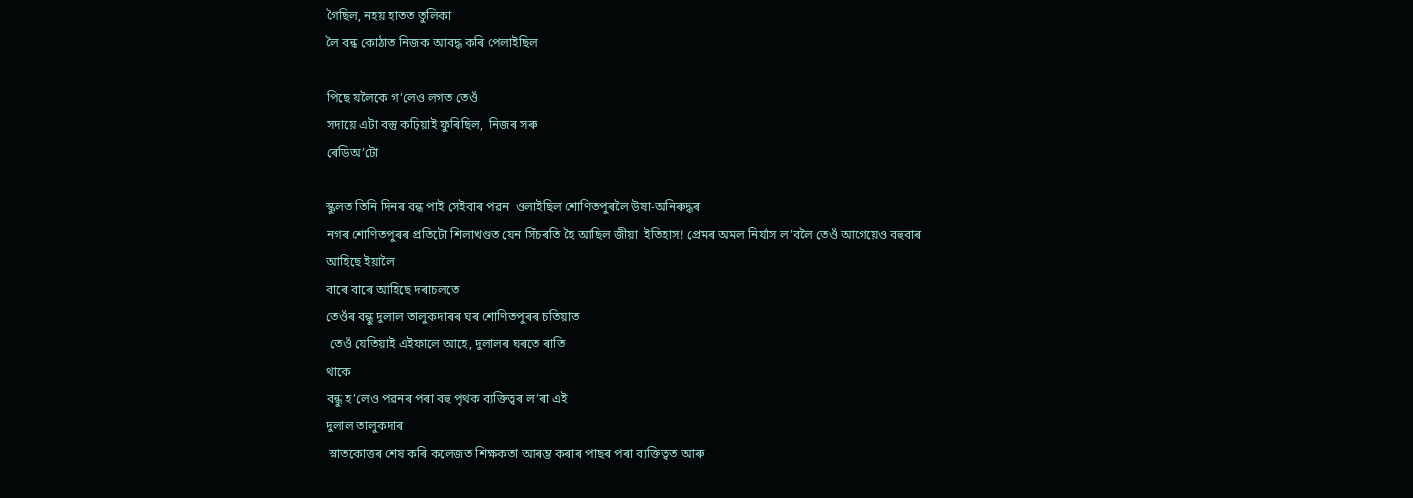গৈছিল, নহয় হাতত তুলিকা
লৈ বন্ধ কোঠাত নিজক আবদ্ধ কৰি পেলাইছিল

পিছে যলৈকে গ’লেও লগত তেওঁ
সদায়ে এটা বস্তু কঢ়িয়াই ফুৰিছিল,  নিজৰ সৰু
ৰেডিঅ’টো

স্কুলত তিনি দিনৰ বন্ধ পাই সেইবাৰ পৱন  ওলাইছিল শোণি‍তপুৰলৈ উষা-অনিৰুদ্ধৰ
নগৰ শোণি‍তপুৰৰ প্ৰতিটো শিলাখণ্ডত যেন সিঁচৰতি‍ হৈ আছিল জীয়া  ইতিহাস! প্ৰেমৰ অমল নিৰ্যাস ল’বলৈ তেওঁ আগেয়েও বহুবাৰ
আহিছে ইয়ালৈ
বাৰে বাৰে আহিছে দৰাচলতে
তেওঁৰ বন্ধু দুলাল তালুকদাৰৰ ঘৰ শোণি‍তপুৰৰ চতিয়াত
 তেওঁ যেতিয়াই এইফালে আহে, দুলালৰ ঘৰতে ৰাতি
থাকে
বন্ধু হ’লেও পৱনৰ পৰা বহু পৃথক ব্যক্তিত্বৰ ল’ৰা এই
দুলাল তালুকদাৰ
 স্নাতকোত্তৰ শেষ কৰি কলেজত শিক্ষকতা আৰম্ভ কৰাৰ পাছৰ পৰা ব্যক্তিত্বত আৰু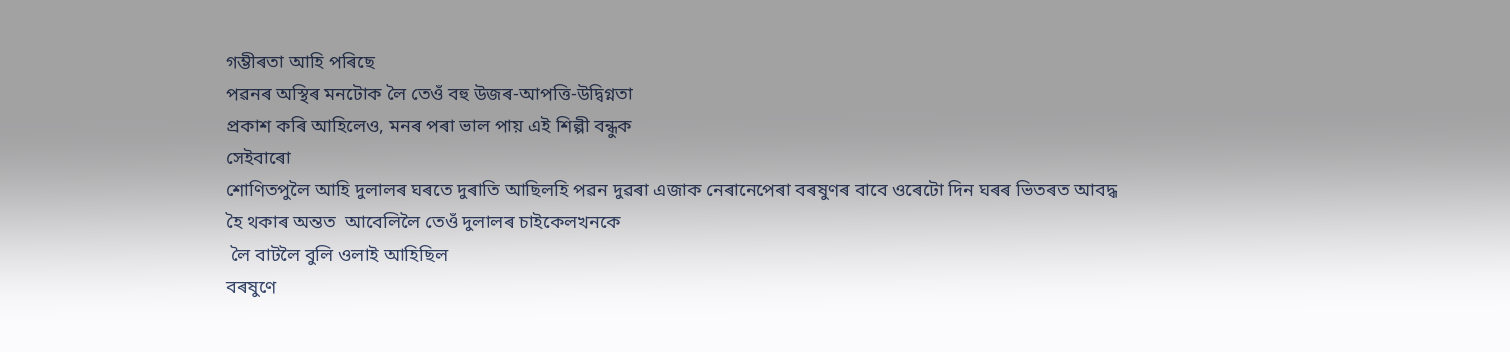গম্ভীৰতা আহি পৰিছে
পৱনৰ অস্থিৰ মনটোক লৈ তেওঁ বহু উজৰ-আপত্তি-উদ্বিগ্নতা
প্ৰকাশ কৰি আহিলেও, মনৰ পৰা ভাল পায় এই শিল্পী বন্ধুক
সেইবাৰো
শোণি‍তপুলৈ আহি দুলালৰ ঘৰতে দুৰাতি আছিলহি পৱন দুৱৰা এজাক নেৰানেপেৰা বৰষুণৰ বাবে ওৰেটো দিন ঘৰৰ ভিতৰত আবদ্ধ
হৈ থকাৰ অন্তত  আবেলিলৈ তেওঁ দুলালৰ চাইকেলখনকে
 লৈ বাটলৈ বুলি ওলাই আহিছিল
বৰষুণে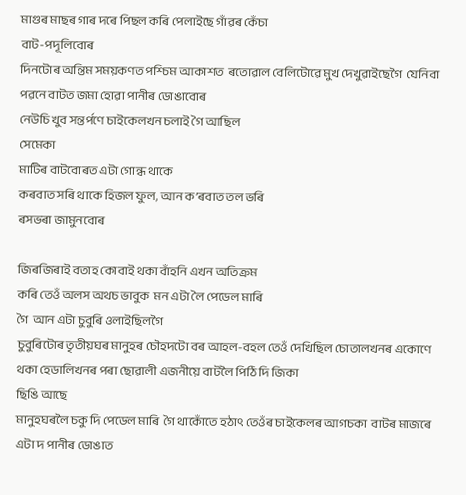মাগুৰ মাছৰ গাৰ দৰে পিছল কৰি পেলাইছে গাঁৱৰ কেঁচা
বাট-পদূলিবোৰ
দিনটোৰ অন্তিম সময়কণত পশ্চিম আকাশত  ৰতোৱাল বেলিটোৱে মুখ দেখুৱাইছেগৈ  যেনিবা
পৱনে বাটত জমা হোৱা পানীৰ ডোঙাবোৰ
নেউচি খুব সন্তৰ্পণে‍ চাইকেলখন চলাই গৈ আছিল
সেমেকা
মাটিৰ বাটবোৰত এটা গোন্ধ থাকে
কৰবাত সৰি থাকে হিজল ফুল, আন ক’ৰবাত তল ভৰি
ৰসভৰা জামুনবোৰ

জিৰজিৰাই বতাহ কোবাই থকা বাঁহনি এখন অতিক্ৰম
কৰি তেওঁ অলস অথচ ভাবুক  মন এটা লৈ পেডেল মাৰি
গৈ  আন এটা চুবুৰি ওলাইছিলগৈ
চুবুৰিটোৰ তৃতীয়ঘৰ মানুহৰ চৌহদটো বৰ আহল-বহল তেওঁ দেখিছিল চোতালখনৰ একোণে‍  থকা হেডালিখনৰ পৰা ছোৱালী এজনীয়ে বাটলৈ পিঠি দি জিকা
ছি‍ঙি আছে
মানুহঘৰলৈ চকু দি পেডেল মাৰি  গৈ থাকোঁতে হঠাৎ তেওঁৰ চাইকেলৰ আগচকা  বাটৰ মাজৰে এটা দ পানীৰ ডোঙাত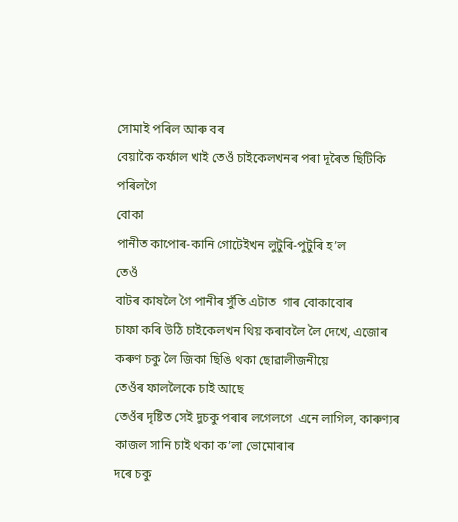সোমাই পৰিল আৰু বৰ
বেয়াকৈ কৰ্ফাল খাই তেওঁ চাইকেলখনৰ পৰা দূৰৈত ছিটিকি পৰিলগৈ
বোকা
পানীত কাপোৰ-কানি গোটেইখন লুটুৰি-পুটুৰি হ’ল
তেওঁ
বাটৰ কাষলৈ গৈ পানীৰ সুঁতি এটাত  গাৰ বোকাবোৰ
চাফা কৰি উঠি চাইকেলখন থিয় কৰাবলৈ লৈ দেখে, এজোৰ কৰুণ চকু লৈ জিকা ছি‍ঙি থকা ছোৱালীজনীয়ে
তেওঁৰ ফাললৈকে চাই আছে
তেওঁৰ দৃষ্টিত সেই দুচকু পৰাৰ লগেলগে  এনে লাগিল, কাৰুণ্যৰ কাজল সানি চাই থকা ক’লা ভোমোৰাৰ
দৰে চকু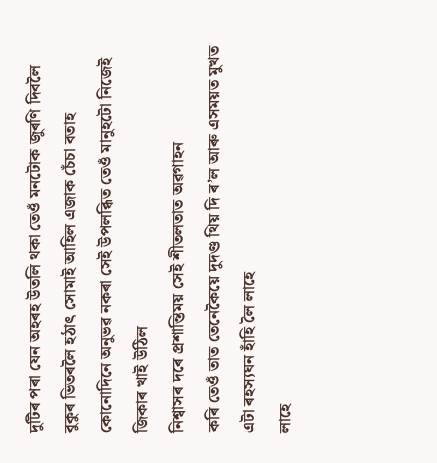দুটিৰ পৰা যেন অহৰহ উতলি থকা তেওঁ মনটোক জুৰণি দিবলৈ  বুকুৰ ভিতৰলৈ হঠাৎ সোমাই আহিল এজাক চেঁচা বতাহ
কোনোদিনে অনুভৱ নকৰা সেই উপলব্ধিত তেওঁ মানুহটো নিজেই
জিকাৰ খাই উঠিল
নিশ্বাসৰ দৰে প্ৰশান্তিময় সেই শীতলতাত অৱগাহন
কৰি তেওঁ তাত তেনেকৈয়ে দুদণ্ড থিয় দি ৰ’ল আৰু এসময়ত মুখত এটা ৰহস্যঘন হাঁহি লৈ লাহে
লাহে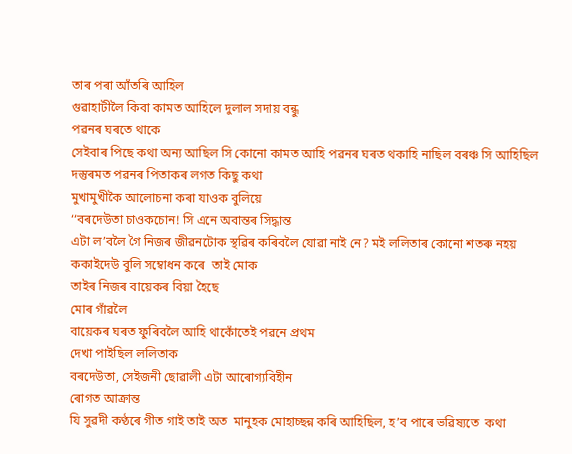তাৰ পৰা আঁতৰি আহিল
গুৱাহাটীলৈ কিবা কামত আহিলে দুলাল সদায় বন্ধু
পৱনৰ ঘৰতে থাকে
সেইবাৰ পিছে কথা অন্য আছিল সি কোনো কামত আহি পৱনৰ ঘৰত থকাহি নাছিল বৰঞ্চ সি আহিছিল দস্তুৰমত পৱনৰ পিতাকৰ লগত কিছু কথা
মুখামুখীকৈ আলোচনা কৰা যাওক বুলিয়ে
‘‘বৰদেউতা চাওকচোন! সি এনে অবান্তৰ সিদ্ধান্ত
এটা ল’বলৈ গৈ নিজৰ জীৱনটোক স্থৱি‍ৰ কৰিবলৈ যোৱা নাই নে? মই ললিতাৰ কোনো শতৰু নহয়
ককাইদেউ বুলি সম্বোধন কৰে  তাই মোক
তাইৰ নিজৰ বায়েকৰ বিয়া হৈছে
মোৰ গাঁৱলৈ
বায়েকৰ ঘৰত ফুৰিবলৈ আহি থাকোঁতেই পৱনে প্ৰথম
দেখা পাইছিল ললিতাক
বৰদেউতা, সেইজনী ছোৱালী এটা আৰোগ্যবিহীন
ৰোগত আক্ৰান্ত
যি সুৱদী কণ্ঠৰে গীত গাই তাই অত  মানুহক মোহাচ্ছন্ন কৰি আহিছিল, হ’ব পাৰে ভৱিষ্যতে  কথা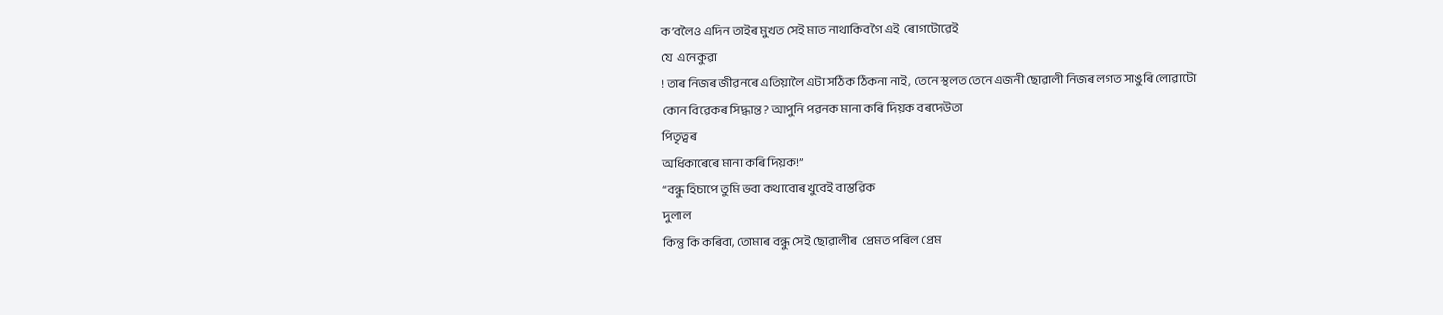ক’বলৈও এদিন তাইৰ মুখত সেই মাত নাথাকিবগৈ এই  ৰোগটোৱেই
যে  এনেকুৱা
! তাৰ নিজৰ জীৱনৰে এতিয়ালৈ এটা সঠিক ঠিকনা নাই,  তেনে স্থলত তেনে এজনী ছোৱালী নিজৰ লগত সাঙুৰি লোৱাটো
কোন বিৱে‍কৰ সিদ্ধান্ত? আপুনি পৱনক মানা কৰি দিয়ক বৰদেউতা
পিতৃত্বৰ
অধিকাৰেৰে মানা কৰি দিয়ক!’’
‘‘বন্ধু হিচাপে তুমি ভবা কথাবোৰ খুবেই বাস্তৱিক
দুলাল
কিন্তু কি কৰিবা, তোমাৰ বন্ধু সেই ছোৱালীৰ  প্ৰেমত পৰিল প্ৰেম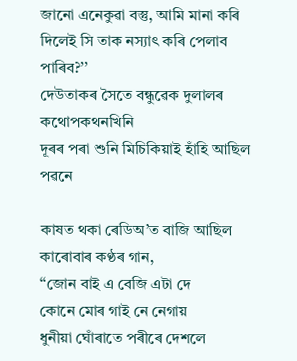জানো এনেকুৱা বস্তু, আমি মানা কৰি দিলেই সি তাক নস্যাৎ কৰি পেলাব পাৰিব?’’
দেউতাকৰ সৈতে বন্ধুৱেক দুলালৰ কথোপকথনখিনি
দূৰৰ পৰা শুনি মিচিকিয়াই হাঁহি আছিল পৱনে

কাষত থকা ৰেডিঅ’ত বাজি আছিল
কাৰোবাৰ কণ্ঠৰ গান,
‘‘জোন বাই এ বেজি এটা দে
কোনে মোৰ গাই নে নেগায়
ধুনীয়া ঘোঁৰাতে পৰীৰে দেশলে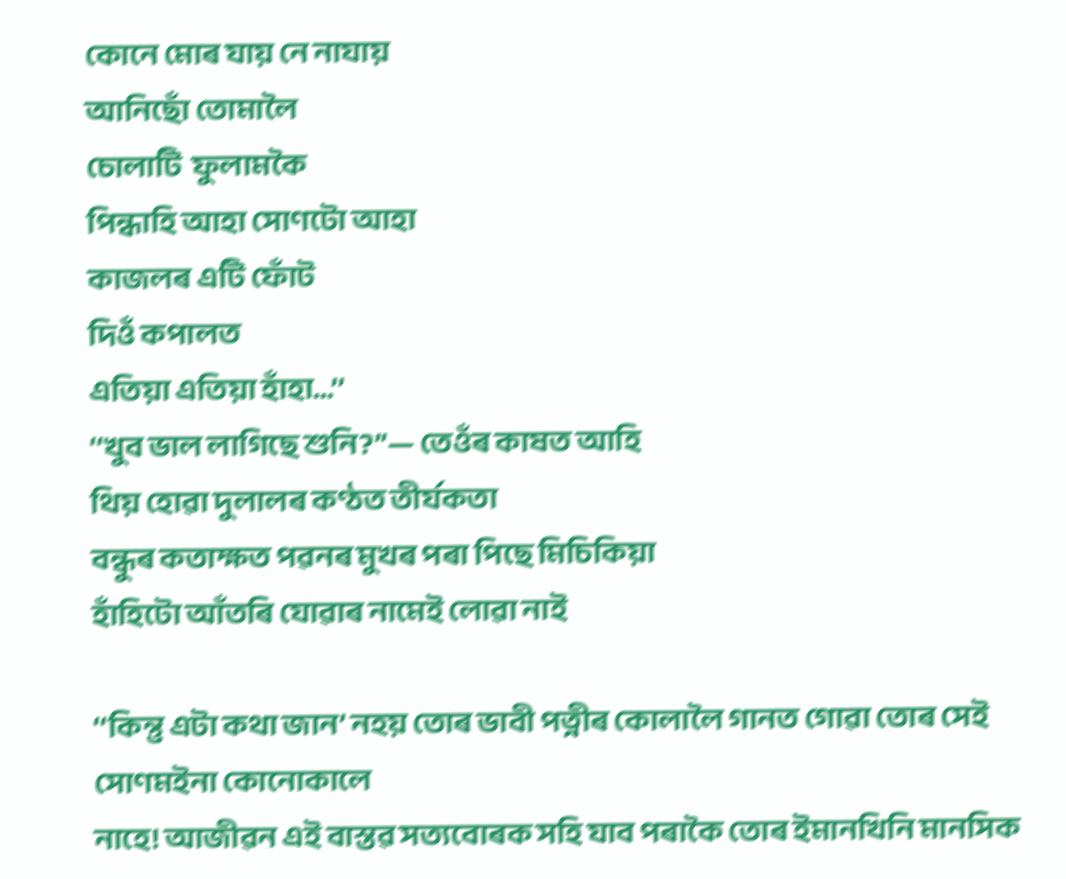কোনে মোৰ যায় নে নাযায়
আনিছোঁ তোমালৈ
চোলাটি  ফুলামকৈ
পিন্ধাহি আহা সোণটো আহা
কাজলৰ এটি ফোঁট
দিওঁ কপালত
এতিয়া এতিয়া হাঁহা…’’
‘‘খুব ভাল লাগিছে শুনি?’’— তেওঁৰ কাষত আহি
থিয় হোৱা দুলালৰ কণ্ঠত তীৰ্যকতা
বন্ধুৰ কতাক্ষত পৱনৰ মুখৰ পৰা পিছে মিচিকিয়া
হাঁহিটো আঁতৰি যোৱাৰ নামেই লোৱা নাই

‘‘কিন্তু এটা কথা জান’ নহয় তোৰ ভাবী পত্নীৰ কোলালৈ গানত গোৱা তোৰ সেই সোণমইনা কোনোকালে
নাহে! আজীৱন এই বাস্তৱ সত্যবোৰক সহি যাব পৰাকৈ তোৰ ইমানখিনি মানসিক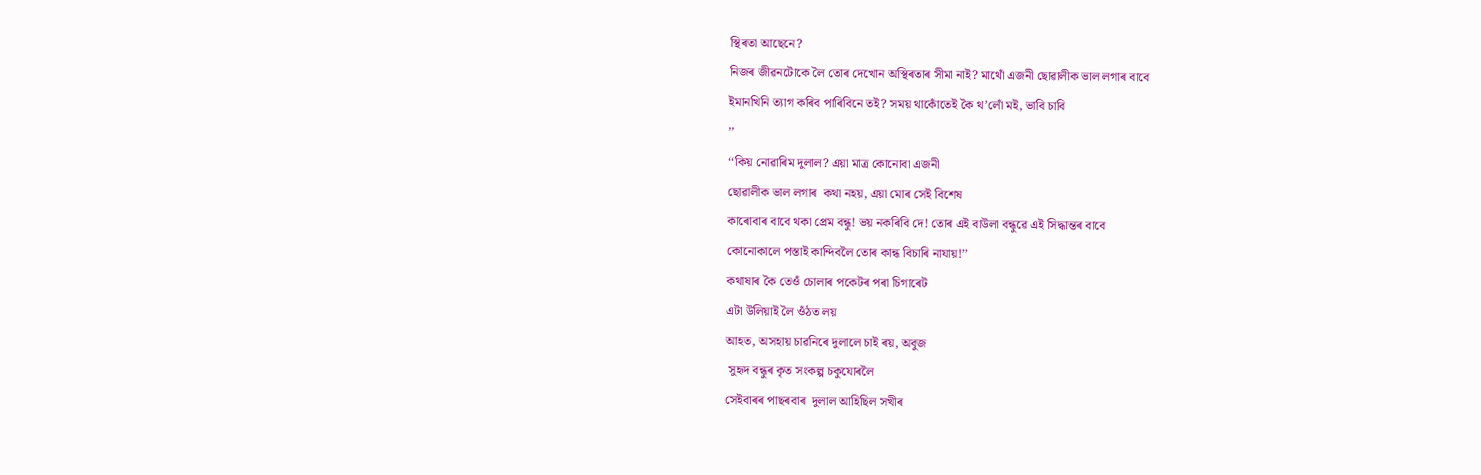স্থিৰতা আছেনে?
নিজৰ জীৱনটোকে লৈ তোৰ দেখোন অস্থিৰতাৰ সীমা নাই? মাথোঁ এজনী ছোৱালীক ভাল লগাৰ বাবে
ইমানখিনি ত্যাগ কৰিব পাৰিবিনে তই? সময় থাকোঁতেই কৈ থ’লোঁ মই, ভাবি চাবি
’’
‘‘কিয় নোৱাৰিম দুলাল? এয়া মাত্ৰ কোনোবা এজনী
ছোৱালীক ভাল লগাৰ  কথা নহয়, এয়া মোৰ সেই বিশেষ
কাৰোবাৰ বাবে থকা প্ৰেম বন্ধু! ভয় নকৰিবি দে! তোৰ এই বাউলা বন্ধুৱে এই সিদ্ধান্তৰ বাবে
কোনোকালে পস্তাই কান্দিবলৈ তোৰ কান্ধ বিচাৰি নাযায়!’’
কথাষাৰ কৈ তেওঁ চোলাৰ পকেটৰ পৰা চিগাৰেট
এটা উলিয়াই লৈ ওঁঠত লয়
আহত, অসহায় চাৱনিৰে দুলালে চাই ৰয়, অবুজ
 সুহৃদ বন্ধুৰ কৃত সংকল্প চকুযোৰলৈ
সেইবাৰৰ পাছৰবাৰ  দুলাল আহিছিল সখীৰ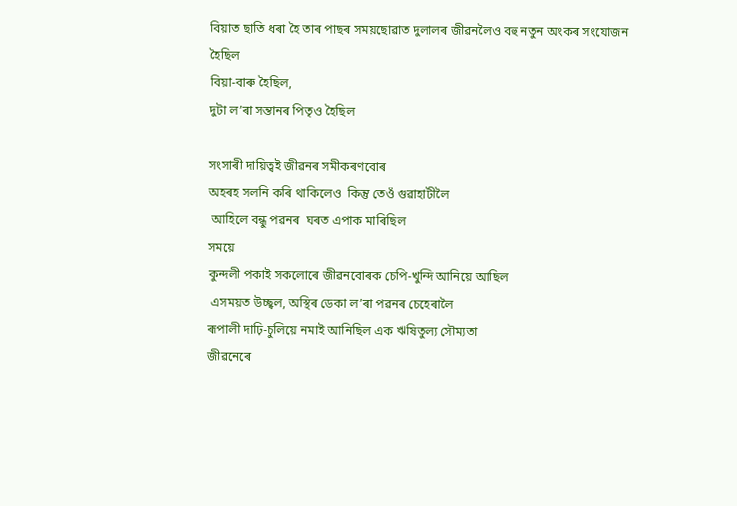বিয়াত ছাতি ধৰা হৈ তাৰ পাছৰ সময়ছোৱাত দুলালৰ জীৱনলৈও বহু নতুন অংকৰ সংযোজন
হৈছিল
বিয়া-বাৰু হৈছিল,
দুটা ল’ৰা সন্তানৰ পিতৃও হৈছিল

সংসাৰী দায়িত্বই জীৱনৰ সমীকৰণবোৰ
অহৰহ সলনি কৰি থাকিলেও  কিন্তু তেওঁ গুৱাহাটীলৈ
 আহিলে বন্ধু পৱনৰ  ঘৰত এপাক মাৰিছিল
সময়ে
কুন্দলী পকাই সকলোৰে জীৱনবোৰক চেপি-খুন্দি আনিয়ে আছিল
 এসময়ত উচ্ছ্বল, অস্থিৰ ডেকা ল’ৰা পৱনৰ চেহেৰালৈ
ৰূপালী দাঢ়ি-চুলিয়ে নমাই আনিছিল এক ঋষিতুল্য সৌম্যতা
জীৱনেৰে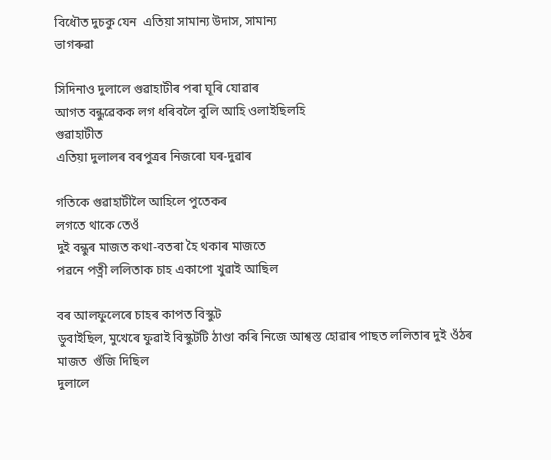বিধৌত দুচকু যেন  এতিয়া সামান্য উদাস, সামান্য
ভাগৰুৱা

সিদিনাও দুলালে গুৱাহাটীৰ পৰা ঘূৰি যোৱাৰ
আগত বন্ধুৱেকক লগ ধৰিবলৈ বুলি আহি ওলাইছিলহি
গুৱাহাটীত
এতিয়া দুলালৰ বৰপুত্ৰৰ নিজৰো ঘৰ-দুৱাৰ

গতিকে গুৱাহাটীলৈ আহিলে পুতেকৰ
লগতে থাকে তেওঁ
দুই বন্ধুৰ মাজত কথা-বতৰা হৈ থকাৰ মাজতে
পৱনে পত্নী ললিতাক চাহ একাপো খুৱাই আছিল

বৰ আলফুলেৰে চাহৰ কাপত বিস্কুট
ডুবাইছিল, মুখেৰে ফুৱাই বিস্কুটটি ঠাণ্ডা কৰি নিজে আশ্বস্ত হোৱাৰ পাছত ললিতাৰ দুই ওঁঠৰ
মাজত  গুঁজি দিছিল
দুলালে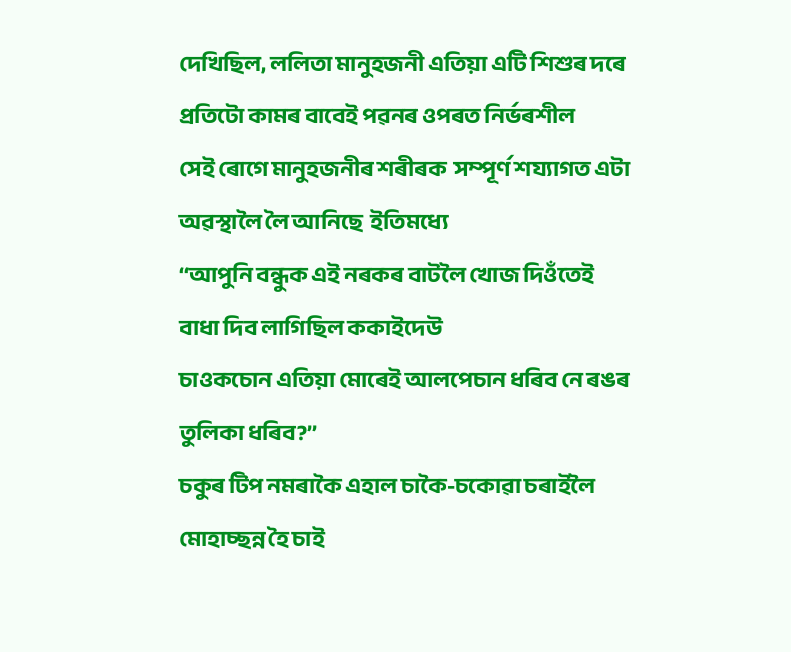দেখিছিল, ললিতা মানুহজনী এতিয়া এটি শিশুৰ দৰে প্ৰতিটো কামৰ বাবেই পৱনৰ ওপৰত নিৰ্ভৰশীল
সেই ৰোগে মানুহজনীৰ শৰীৰক  সম্পূৰ্ণ শয্যাগত এটা অৱস্থালৈ লৈ আনিছে  ইতিমধ্যে
‘‘আপুনি বন্ধুক এই নৰকৰ বাটলৈ খোজ দিওঁতেই
বাধা দিব লাগিছিল ককাইদেউ
চাওকচোন এতিয়া মোৰেই আলপেচান ধৰিব নে ৰঙৰ
তুলিকা ধৰিব?’’
চকুৰ টিপ নমৰাকৈ এহাল চাকৈ-চকোৱা চৰাইলৈ
মোহাচ্ছন্ন হৈ চাই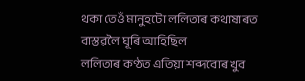থকা তেওঁ মানুহটো ললিতাৰ কথাষাৰত বাস্তৱলৈ ঘূৰি আহিছিল
ললিতাৰ কণ্ঠত এতিয়া শব্দবোৰ খুব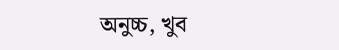অনুচ্চ, খুব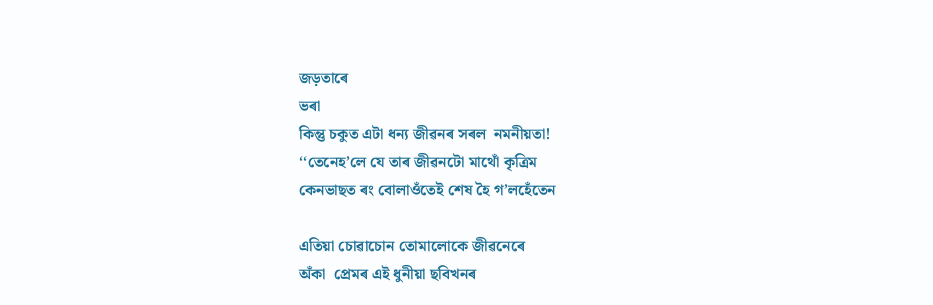জড়তাৰে
ভৰা
কিন্তু চকুত এটা ধন্য জীৱনৰ সৰল  নমনীয়তা!
‘‘তেনেহ’লে যে তাৰ জীৱনটো মাথোঁ কৃত্ৰিম
কেনভাছত ৰং বোলাওঁতেই শেষ হৈ গ’লহেঁতেন

এতিয়া চোৱাচোন তোমালোকে জীৱনেৰে
অঁকা  প্ৰেমৰ এই ধুনীয়া ছবিখনৰ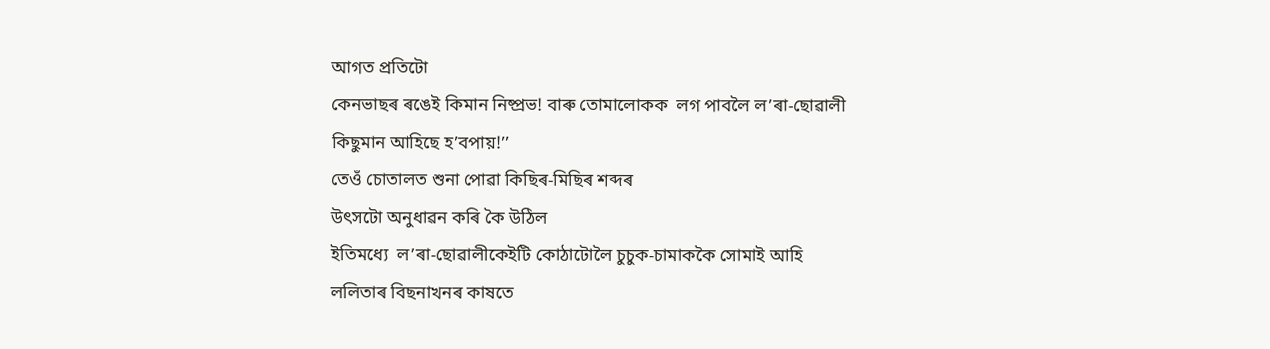আগত প্ৰতিটো
কেনভাছৰ ৰঙেই কিমান নিষ্প্ৰভ! বাৰু তোমালোকক  লগ পাবলৈ ল’ৰা-ছোৱালী কিছুমান আহিছে হ’বপায়!’’
তেওঁ চোতালত শুনা পোৱা কিছিৰ-মিছিৰ শব্দৰ
উৎসটো অনুধাৱন কৰি কৈ উঠিল
ইতিমধ্যে  ল’ৰা-ছোৱালীকেইটি কোঠাটোলৈ চুচুক-চামাককৈ সোমাই আহি
ললিতাৰ বিছনাখনৰ কাষতে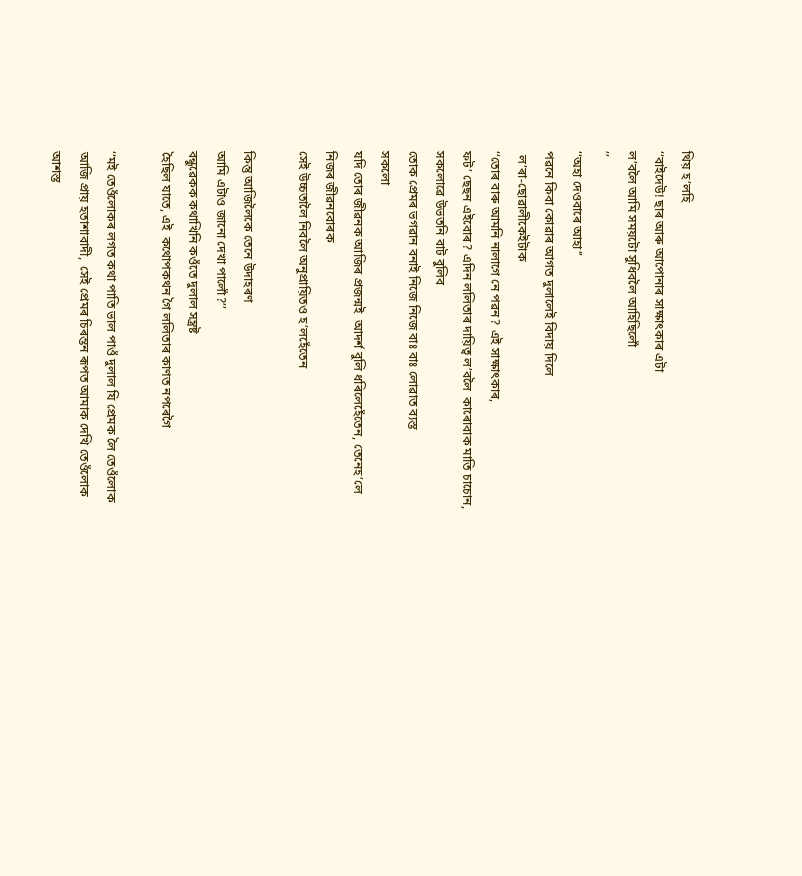থিয় হ’লহি
‘‘বাইদেউ! ছাৰ আৰু আপোনাৰ সাক্ষাৎকাৰ এটা
ল’বলৈ আমি সময়টো সুধিবলৈ আহিছিলোঁ
’’
‘‘অহা দেওবাৰে আহা’’
পৱনে কিবা কোৱাৰ আগত দুলালেই বিদায় দিলে
 ল’ৰা-ছোৱালীকেইটাক
‘‘তোৰ বাৰু আমনি নালাগে নে পৱন? এই সাক্ষাৎকাৰ,
ফট’ ছেছন এইবোৰ? এদিন ললিতাৰ দায়িত্ব ল’বলৈ  কাৰোবাক মাতি চাচোন, সকলোৱে উভতনি বাট বুলিব
তোক প্ৰেমৰ ভগৱান বনাই নিজে নিজে বাঃ বাঃ লোৱাত ব্যস্ত
সকলো
যদি তোৰ জীৱনক আজিৰ প্ৰজন্মই  আদৰ্শ বুলি ধৰিলেহেঁতেন, তেনেহ’লে নিজৰ জীৱনবোৰক
সেই উচ্চতালৈ নিবলৈ অনুপ্ৰায়িতও হ’লহেঁতেন

কিন্তু আজিলৈকে তেনে উদাহৰণ
আমি এটাও জানো দেখা পালোঁ?’’
বন্ধুৱেকক কথাখিনি কওঁতে দুলাল সন্ত্ৰষ্ট
হৈছিল যাতে, এই  কথোপকথন গৈ ললিতাৰ কাণত নপৰেগৈ

‘‘মই তেওঁলোকৰ লগত কথা পাতি ভাল পাওঁ দুলাল যি প্ৰেমক লৈ তেওঁলোক আজি প্ৰায় হতাশাবাদী,  সেই প্ৰেমৰ চিৰন্তন ৰূপত আমাক দেখি তেওঁলোক আশস্ত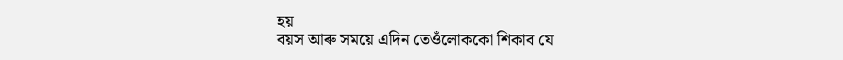হয়
বয়স আৰু সময়ে এদিন তেওঁলোককো শিকাব যে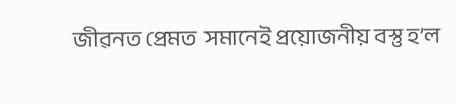জীৱনত প্ৰেমত  সমানেই প্ৰয়োজনীয় বস্তু হ’ল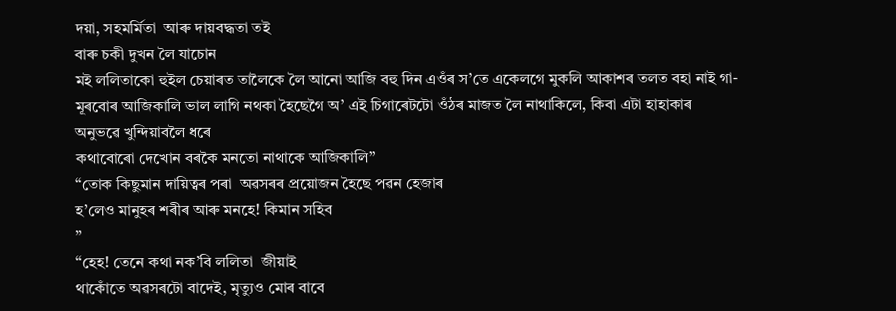দয়া, সহমৰ্মিতা  আৰু দায়বদ্ধতা তই
বাৰু চকী দুখন লৈ যাচোন
মই ললিতাকো হুইল চেয়াৰত তালৈকে লৈ আনো আজি বহু দিন এওঁৰ স’তে একেলগে মুকলি আকাশৰ তলত বহা নাই গা-মূৰবোৰ আজিকালি ভাল লাগি নথকা হৈছেগৈ অ’ এই চিগাৰেটটো ওঁঠৰ মাজত লৈ নাথাকিলে, কিবা এটা হাহাকাৰ
অনুভৱে খুন্দিয়াবলৈ ধৰে
কথাবোৰো দেখোন বৰকৈ মনতো নাথাকে আজিকালি’’
‘‘তোক কিছুমান দায়িত্বৰ পৰা  অৱসৰৰ প্ৰয়োজন হৈছে পৱন হেজাৰ
হ’লেও মানুহৰ শৰীৰ আৰু মনহে! কিমান সহিব
’’
‘‘হেহ! তেনে কথা নক’বি ললিতা  জীয়াই
থাকোঁতে অৱসৰটো বাদেই, মৃত্যুও মোৰ বাবে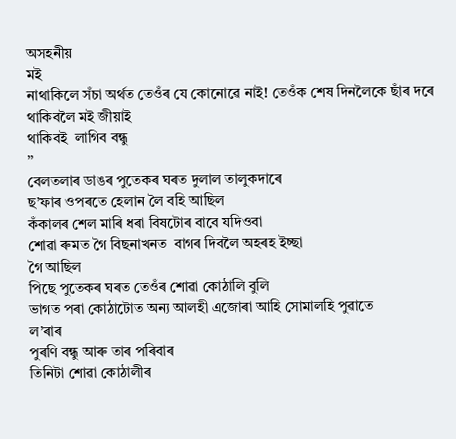অসহনীয়
মই
নাথাকিলে সঁচা অৰ্থত তেওঁৰ যে কোনোৱে নাই! তেওঁক শেষ দিনলৈকে ছাঁৰ দৰে থাকিবলৈ মই জীয়াই
থাকিবই  লাগিব বন্ধু
’’
বেলতলাৰ ডাঙৰ পুতেকৰ ঘৰত দুলাল তালুকদাৰে
ছ’ফাৰ ওপৰতে হেলান লৈ বহি আছিল
কঁকালৰ শেল মাৰি ধৰা বিষটোৰ বাবে যদিওবা
শোৱা ৰুমত গৈ বিছনাখনত  বাগৰ দিবলৈ অহৰহ ইচ্ছা
গৈ আছিল
পিছে পুতেকৰ ঘৰত তেওঁৰ শোৱা কোঠালি বুলি
ভাগত পৰা কোঠাটোত অন্য আলহী এজোৰা আহি সোমালহি পুৱাতে
ল’ৰাৰ
পুৰণি বন্ধু আৰু তাৰ পৰিবাৰ
তিনিটা শোৱা কোঠালীৰ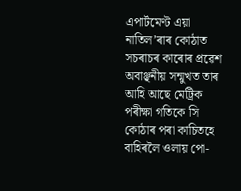এপাৰ্টমেণ্ট এয়া নাতিল’ৰাৰ কোঠাত সচৰাচৰ কাৰোৰ প্ৰৱেশ অবাঞ্ছনীয় সন্মুখত তাৰ আহি আছে মেট্ৰিক পৰীক্ষা গতিকে সি কোঠাৰ পৰা কাচি‍তহে বাহিৰলৈ ওলায় পো-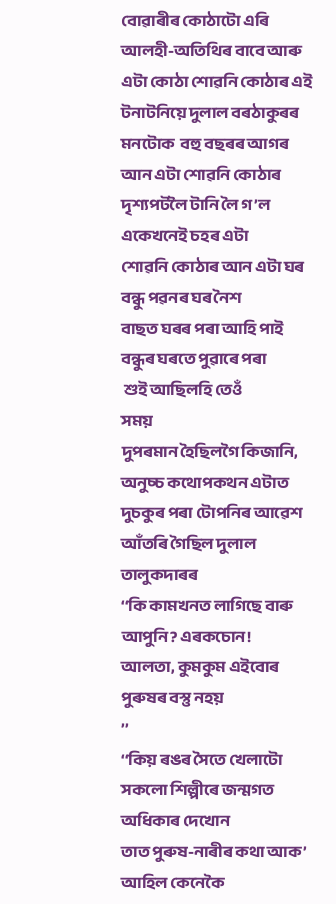বোৱাৰীৰ কোঠাটো এৰি আলহী-অতিথিৰ বাবে আৰু এটা কোঠা শোৱনি কোঠাৰ এই টনাটনিয়ে দুলাল বৰঠাকুৰৰ মনটোক  বহু বছৰৰ আগৰ আন এটা শোৱনি কোঠাৰ  দৃশ্যপটলৈ টানি লৈ গ’ল
একেখনেই চহৰ এটা
শোৱনি কোঠাৰ আন এটা ঘৰ
বন্ধু পৱনৰ ঘৰ নৈশ
বাছত ঘৰৰ পৰা আহি পাই  বন্ধুৰ ঘৰতে পুৱাৰে পৰা
 শুই আছিলহি তেওঁ
সময়
দুপৰমান হৈছিলগৈ কিজানি, অনুচ্চ কথোপকথন এটাত দুচকুৰ পৰা টোপনিৰ আৱেশ আঁতৰি গৈছিল দুলাল
তালুকদাৰৰ
‘‘কি কামখনত লাগিছে বাৰু আপুনি? এৰকচোন!
আলতা, কুমকুম এইবোৰ পুৰুষৰ বস্তু নহয়
’’
‘‘কিয় ৰঙৰ সৈতে খেলাটো সকলো শিল্পীৰে জন্মগত
অধিকাৰ দেখোন
তাত পুৰুষ-নাৰীৰ কথা আক’ আহিল কেনেকৈ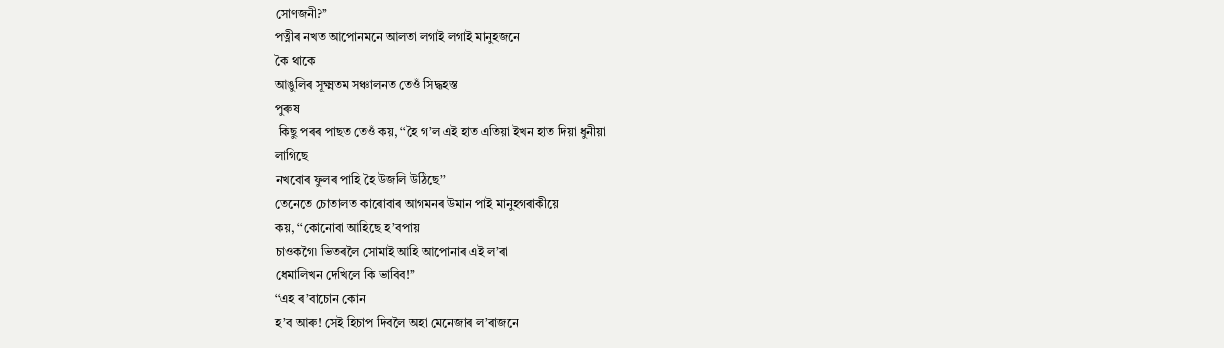সোণজনী?’’
পত্নীৰ নখত আপোনমনে আলতা লগাই লগাই মানুহজনে
কৈ থাকে
আঙুলিৰ সূক্ষ্মতম সঞ্চালনত তেওঁ সিদ্ধহস্ত
পুৰুষ
 কিছু পৰৰ পাছত তেওঁ কয়, ‘‘হৈ গ’ল এই হাত এতিয়া ইখন হাত দিয়া ধুনীয়া
লাগিছে
নখবোৰ ফুলৰ পাহি হৈ উজলি উঠিছে’’
তেনেতে চোতালত কাৰোবাৰ আগমনৰ উমান পাই মানুহগৰাকীয়ে
কয়, ‘‘কোনোবা আহিছে হ’বপায়
চাওকগৈ৷ ভিতৰলৈ সোমাই আহি আপোনাৰ এই ল’ৰা
ধেমালিখন দেখিলে কি ভাবি‍ব!’’
‘‘এহ ৰ’বাচোন কোন
হ’ব আৰু! সেই হিচাপ দিবলৈ অহা মেনেজাৰ ল’ৰাজনে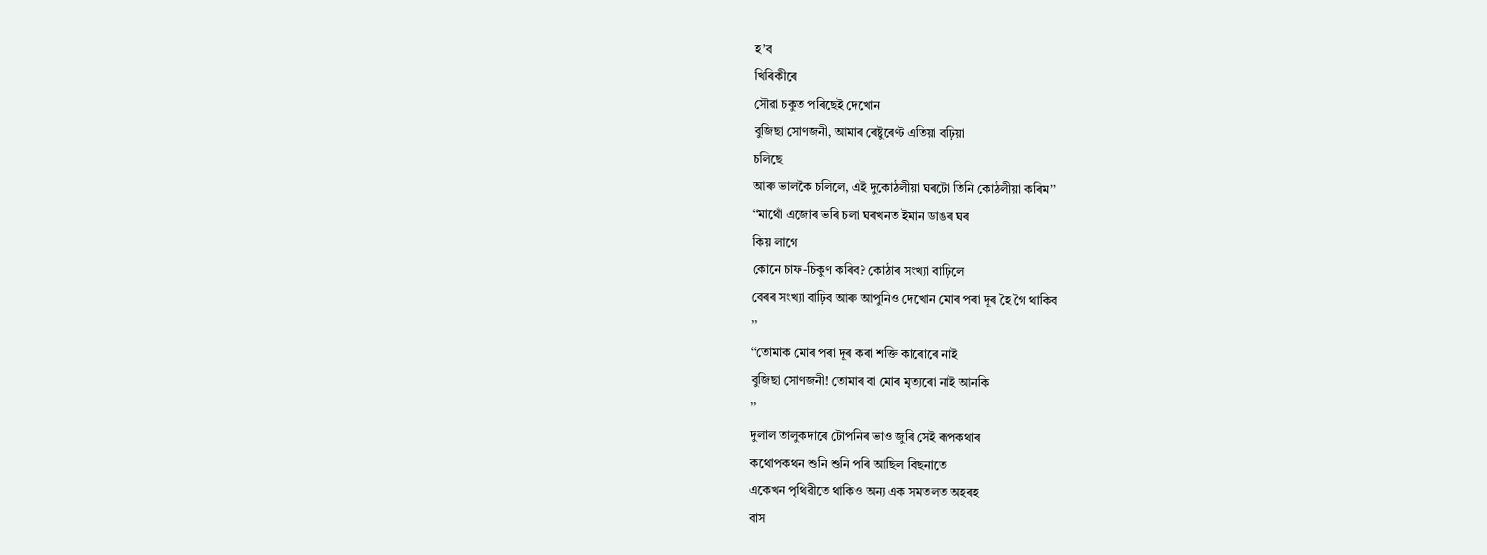হ’ব
খিৰিকীৰে
সৌৱা চকুত পৰিছেই দেখোন
বুজিছা সোণজনী, আমাৰ ৰেষ্টুৰেণ্ট এতিয়া বঢ়িয়া
চলিছে
আৰু ভালকৈ চলিলে, এই দুকোঠলীয়া ঘৰটো তিনি কোঠলীয়া কৰিম’’
‘‘মাথোঁ এজোৰ ভৰি চলা ঘৰখনত ইমান ডাঙৰ ঘৰ
কিয় লাগে
কোনে চাফ-চিকুণ কৰিব? কোঠাৰ সংখ্যা বাঢ়িলে
বেৰৰ সংখ্যা বাঢ়িব আৰু আপুনিও দেখোন মোৰ পৰা দূৰ হৈ গৈ থাকিব
’’
‘‘তোমাক মোৰ পৰা দূৰ কৰা শক্তি কাৰোৰে নাই
বুজিছা সোণজনী! তোমাৰ বা মোৰ মৃত্যৰো নাই আনকি
’’
দুলাল তালুকদাৰে টোপনিৰ ভাও জুৰি সেই ৰূপকথাৰ
কথোপকথন শুনি শুনি পৰি আছিল বিছনাতে
একেখন পৃথিৱীতে থাকিও অন্য এক সমতলত অহৰহ
বাস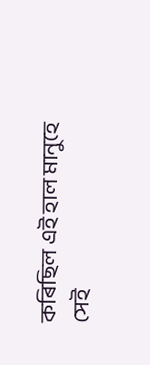কৰিছিল এই হাল মানুহে
সেই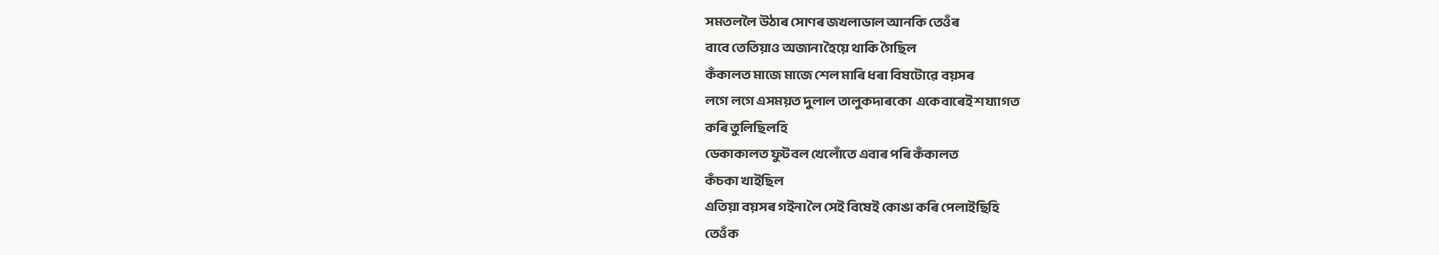সমতললৈ উঠাৰ সোণৰ জখলাডাল আনকি তেওঁৰ
বাবে তেতিয়াও অজানা হৈয়ে থাকি গৈছিল
কঁকালত মাজে মাজে শেল মাৰি ধৰা বিষটোৱে বয়সৰ
লগে লগে এসময়ত দুলাল তালুকদাৰকো  একেবাৰেই শয্যাগত
কৰি তুলিছিলহি
ডেকাকালত ফুটবল খেলোঁতে এবাৰ পৰি কঁকালত
কঁচকা খাইছিল
এতিয়া বয়সৰ গইনা লৈ সেই বিষেই কোঙা কৰি পেলাইছিহি
তেওঁক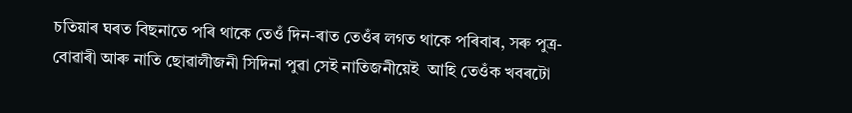চতিয়াৰ ঘৰত বিছনাতে পৰি থাকে তেওঁ দিন-ৰাত তেওঁৰ লগত থাকে পৰিবাৰ, সৰু পুত্ৰ-বোৱাৰী আৰু নাতি ছোৱালীজনী সিদিনা পুৱা সেই নাতিজনীয়েই  আহি তেওঁক খবৰটো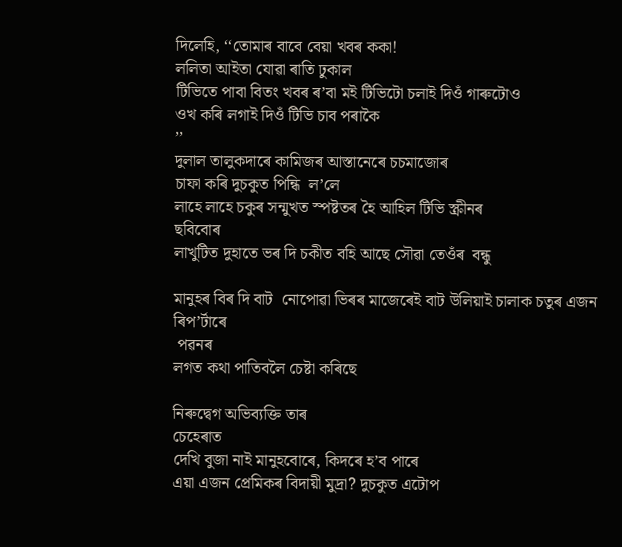দিলেহি, ‘‘তোমাৰ বাবে বেয়া খবৰ ককা!
ললিতা আইতা যোৱা ৰাতি ঢুকাল
টিভিতে পাবা বিতং খবৰ ৰ’বা মই টিভিটো চলাই দিওঁ গাৰুটোও
ওখ কৰি লগাই দিওঁ টিভি চাব পৰাকৈ
’’
দুলাল তালুকদাৰে কামিজৰ আস্তানেৰে চচমাজোৰ
চাফা কৰি দুচকুত পিন্ধি  ল’লে
লাহে লাহে চকুৰ সন্মুখত স্পষ্টতৰ হৈ আহিল টিভি স্ক্ৰীনৰ
ছবিবোৰ
লাখুটিত দুহাতে ভৰ দি চকীত বহি আছে সৌৱা তেওঁৰ  বন্ধু

মানুহৰ বিৰ দি বাট  নোপোৱা ভিৰৰ মাজেৰেই বাট উলিয়াই চালাক চতুৰ এজন ৰিপ’ৰ্টাৰে
 পৱনৰ
লগত কথা পাতিবলৈ চেষ্টা কৰিছে

নিৰুদ্বে‍গ অভিব্যক্তি তাৰ
চেহেৰাত
দেখি বুজা নাই মানুহবোৰে, কিদৰে হ’ব পাৰে
এয়া এজন প্ৰেমিকৰ বিদায়ী মুদ্ৰা? দুচকুত এটোপ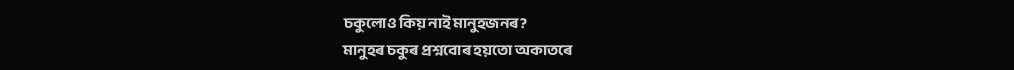চকুলোও কিয় নাই মানুহজনৰ?
মানুহৰ চকুৰ প্ৰশ্নবোৰ হয়তো অকাতৰে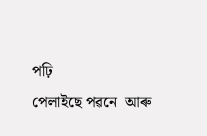পঢ়ি
পেলাইছে পৱনে  আৰু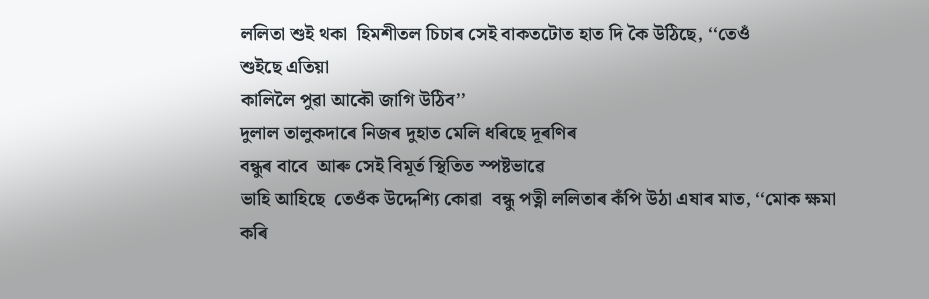ললিতা শুই থকা  হিমশীতল চিচাৰ সেই বাকতটোত হাত দি কৈ উঠিছে, ‘‘তেওঁ
শুইছে এতিয়া
কালিলৈ পুৱা আকৌ জাগি উঠিব’’
দুলাল তালুকদাৰে নিজৰ দুহাত মেলি ধৰিছে দূৰণিৰ
বন্ধুৰ বাবে  আৰু সেই বিমূৰ্ত স্থিতিত স্পষ্টভাৱে
ভাহি আহিছে  তেওঁক উদ্দেশ্যি‍ কোৱা  বন্ধু পত্নী ললিতাৰ কঁপি উঠা এষাৰ মাত, ‘‘মোক ক্ষমা
কৰি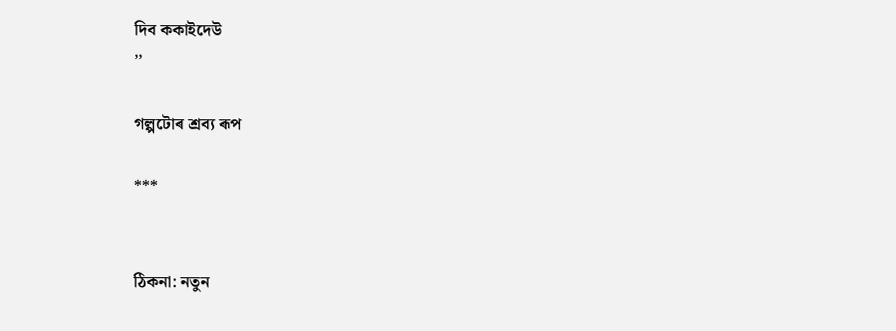দিব ককাইদেউ
’’

গল্পটোৰ শ্ৰব্য ৰূপ

***


ঠিকনা: নতুন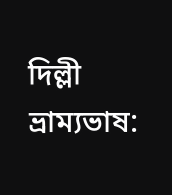দিল্লী
ভ্ৰাম্যভাষ: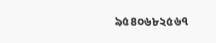৯৫৪০৬৮২৫৬৭